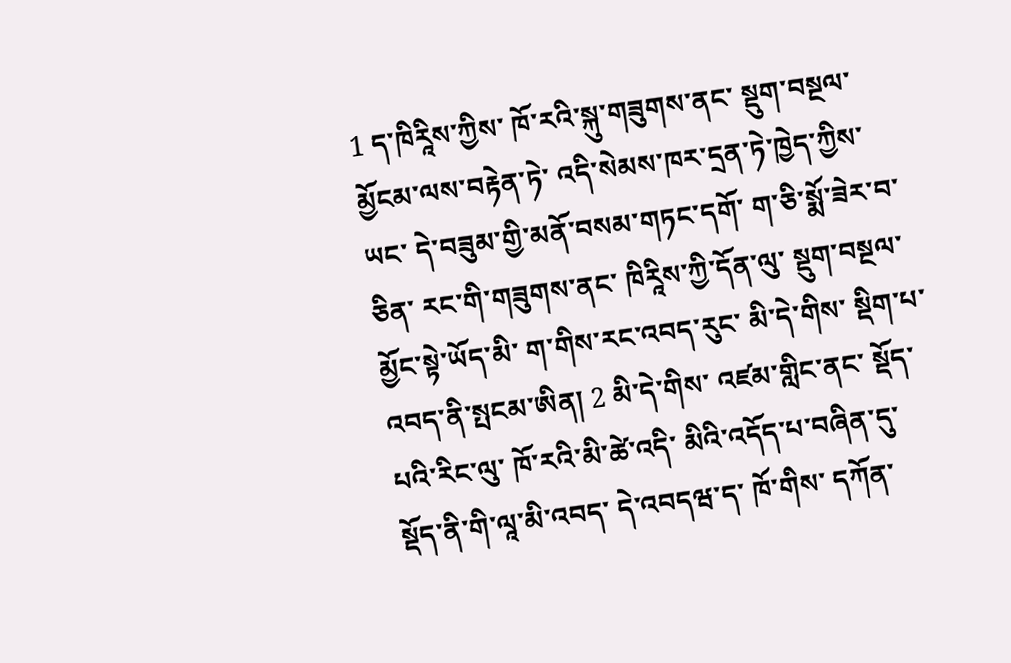1 ད་ཁིརཱིས་ཀྱིས་ ཁོ་རའི་སྐུ་གཟུགས་ནང་ སྡུག་བསྔལ་མྱོངམ་ལས་བརྟེན་ཏེ་ འདི་སེམས་ཁར་དྲན་ཏེ་ཁྱེད་ཀྱིས་ཡང་ དེ་བཟུམ་གྱི་མནོ་བསམ་གཏང་དགོ་ ག་ཅི་སྨོ་ཟེར་བ་ཅིན་ རང་གི་གཟུགས་ནང་ ཁིརཱིས་ཀྱི་དོན་ལུ་ སྡུག་བསྔལ་མྱོང་སྟེ་ཡོད་མི་ ག་གིས་རང་འབད་རུང་ མི་དེ་གིས་ སྡིག་པ་འབད་ནི་སྤངམ་ཨིན། 2 མི་དེ་གིས་ འཛམ་གླིང་ནང་ སྡོད་པའི་རིང་ལུ་ ཁོ་རའི་མི་ཚེ་འདི་ མིའི་འདོད་པ་བཞིན་དུ་སྡོད་ནི་གི་ལཱ་མི་འབད་ དེ་འབདཝ་ད་ ཁོ་གིས་ དཀོན་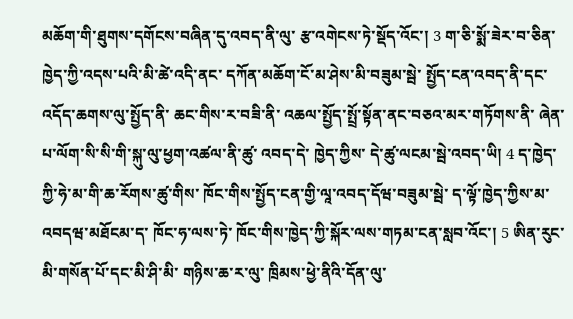མཆོག་གི་ཐུགས་དགོངས་བཞིན་དུ་འབད་ནི་ལུ་ རྩ་འགེངས་ཏེ་སྡོད་འོང་། 3 ག་ཅི་སྨོ་ཟེར་བ་ཅིན་ ཁྱེད་ཀྱི་འདས་པའི་མི་ཚེ་འདི་ནང་ དཀོན་མཆོག་ངོ་མ་ཤེས་མི་བཟུམ་སྦེ་ སྤྱོད་ངན་འབད་ནི་དང་ འདོད་ཆགས་ལུ་སྤྱོད་ནི་ ཆང་གིས་ར་བཟི་ནི་ འཆལ་སྤྱོད་སྤྲོ་སྟོན་ནང་བཅའ་མར་གཏོགས་ནི་ ཞེན་པ་ལོག་སི་སི་གི་སྐུ་ལུ་ཕྱག་འཚལ་ནི་ཚུ་ འབད་དེ་ ཁྱེད་ཀྱིས་ དེ་ཚུ་ལངམ་སྦེ་འབད་ཡི། 4 ད་ཁྱེད་ཀྱི་ཧེ་མ་གི་ཆ་རོགས་ཚུ་གིས་ ཁོང་གིས་སྤྱོད་ངན་གྱི་ལཱ་འབད་དོཝ་བཟུམ་སྦེ་ ད་ལྟོ་ཁྱེད་ཀྱིས་མ་འབདཝ་མཐོངམ་ད་ ཁོང་ཧ་ལས་ཏེ་ ཁོང་གིས་ཁྱེད་ཀྱི་སྐོར་ལས་གཏམ་ངན་སླབ་འོང་། 5 ཨིན་རུང་ མི་གསོན་པོ་དང་མི་ཤི་མི་ གཉིས་ཆ་ར་ལུ་ ཁྲིམས་ཕྱེ་ནིའི་དོན་ལུ་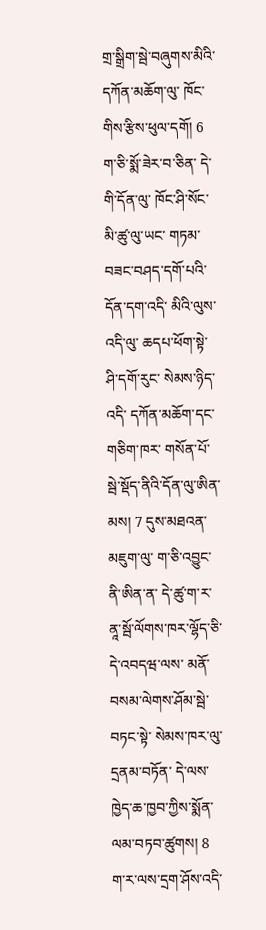གྲ་སྒྲིག་སྦེ་བཞུགས་མིའི་ དཀོན་མཆོག་ལུ་ ཁོང་གིས་རྩིས་ཕུལ་དགོ། 6 ག་ཅི་སྨོ་ཟེར་བ་ཅིན་ དེ་གི་དོན་ལུ་ ཁོང་ཤི་སོང་མི་ཚུ་ལུ་ཡང་ གཏམ་བཟང་བཤད་དགོ་པའི་དོན་དག་འདི་ མིའི་ལུས་འདི་ལུ་ ཆདཔ་ཕོག་སྟེ་ ཤི་དགོ་རུང་ སེམས་ཉིད་འདི་ དཀོན་མཆོག་དང་གཅིག་ཁར་ གསོན་པོ་སྦེ་སྡོད་ནིའི་དོན་ལུ་ཨིན་མས། 7 དུས་མཐའན་མཇུག་ལུ་ ག་ཅི་འབྱུང་ནི་ཨིན་ན་ དེ་ཚུ་ག་ར་ནཱ་སྦོ་ལོགས་ཁར་ལྷོད་ཅི་ དེ་འབདཝ་ལས་ མནོ་བསམ་ལེགས་ཤོམ་སྦེ་བཏང་སྟེ་ སེམས་ཁར་ལུ་དྲནམ་བཏོན་ དེ་ལས་ཁྱེད་ཆ་ཁྱབ་ཀྱིས་སྨོན་ལམ་བཏབ་ཚུགས། 8 ག་ར་ལས་དྲག་ཤོས་འདི་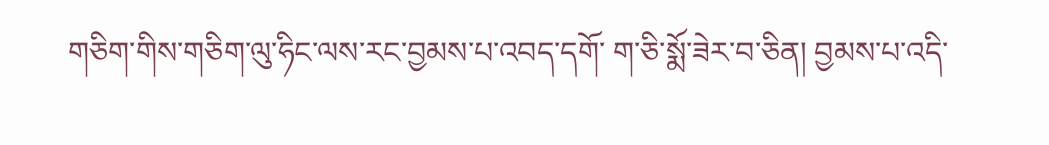གཅིག་གིས་གཅིག་ལུ་ཧིང་ལས་རང་བྱམས་པ་འབད་དགོ་ ག་ཅི་སྨོ་ཟེར་བ་ཅིན། བྱམས་པ་འདི་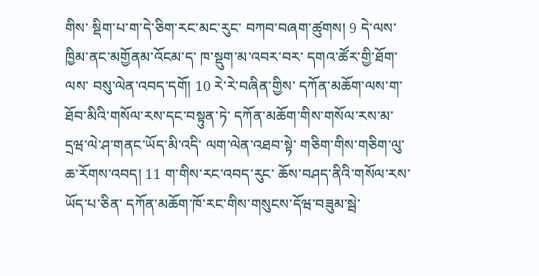གིས་ སྡིག་པ་ག་དེ་ཅིག་རང་མང་རུང་ བཀབ་བཞག་ཚུགས། 9 དེ་ལས་ཁྱིམ་ནང་མགྱོནམ་འོངམ་ད་ ཁ་སྡུག་མ་འབར་བར་ དགའ་ཚོར་གྱི་ཐོག་ལས་ བསུ་ལེན་འབད་དགོ། 10 རེ་རེ་བཞིན་གྱིས་ དཀོན་མཆོག་ལས་ག་ཐོབ་མིའི་གསོལ་རས་དང་བསྟུན་ཏེ་ དཀོན་མཆོག་གིས་གསོལ་རས་མ་དྲཝ་ལེ་ཤ་གནང་ཡོད་མི་འདི་ ལག་ལེན་འཐབ་སྟེ་ གཅིག་གིས་གཅིག་ལུ་ཆ་རོགས་འབད། 11 ག་གིས་རང་འབད་རུང་ ཆོས་བཤད་ནིའི་གསོལ་རས་ཡོད་པ་ཅིན་ དཀོན་མཆོག་ཁོ་རང་གིས་གསུངས་དོཝ་བཟུམ་སྦེ་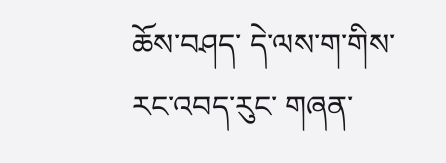ཆོས་བཤད་ དེ་ལས་ག་གིས་རང་འབད་རུང་ གཞན་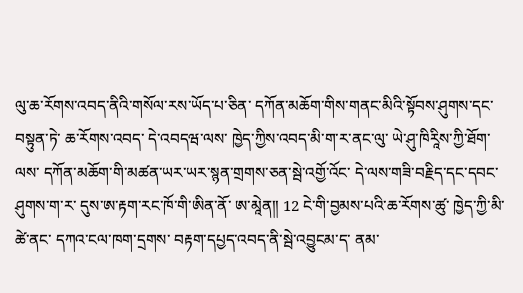ལུ་ཆ་རོགས་འབད་ནིའི་གསོལ་རས་ཡོད་པ་ཅིན་ དཀོན་མཆོག་གིས་གནང་མིའི་སྟོབས་ཤུགས་དང་བསྟུན་ཏེ་ ཆ་རོགས་འབད་ དེ་འབདཝ་ལས་ ཁྱེད་ཀྱིས་འབད་མི་ག་ར་ནང་ལུ་ ཡེ་ཤུ་ཁིརཱིས་ཀྱི་ཐོག་ལས་ དཀོན་མཆོག་གི་མཚན་ཡར་ཡར་སྙན་གྲགས་ཅན་སྦེ་འགྱོ་འོང་ དེ་ལས་གཟི་བརྗིད་དང་དབང་ཤུགས་ག་ར་ དུས་ཨ་རྟག་རང་ཁོ་གི་ཨིན་ནོ་ ཨ་མཱེན།། 12 ངེ་གི་བྱམས་པའི་ཆ་རོགས་ཚུ་ ཁྱེད་ཀྱི་མི་ཚེ་ནང་ དཀའ་ངལ་ཁག་དྲགས་ བརྟག་དཔྱད་འབད་ནི་སྦེ་འབྱུངམ་ད་ ནམ་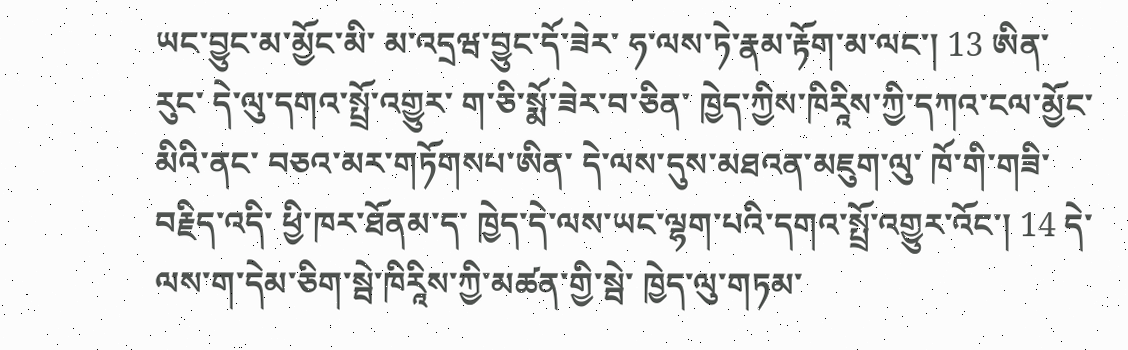ཡང་བྱུང་མ་མྱོང་མི་ མ་འདྲཝ་བྱུང་དོ་ཟེར་ ཧ་ལས་ཏེ་རྣམ་རྟོག་མ་ལང་། 13 ཨིན་རུང་ དེ་ལུ་དགའ་སྤྲོ་འགྱུར་ ག་ཅི་སྨོ་ཟེར་བ་ཅིན་ ཁྱེད་ཀྱིས་ཁིརཱིས་ཀྱི་དཀའ་ངལ་མྱོང་མིའི་ནང་ བཅའ་མར་གཏོགསཔ་ཨིན་ དེ་ལས་དུས་མཐའན་མཇུག་ལུ་ ཁོ་གི་གཟི་བརྗིད་འདི་ ཕྱི་ཁར་ཐོནམ་ད་ ཁྱེད་དེ་ལས་ཡང་ལྷག་པའི་དགའ་སྤྲོ་འགྱུར་འོང་། 14 དེ་ལས་ག་དེམ་ཅིག་སྦེ་ཁིརཱིས་ཀྱི་མཚན་གྱི་སྦེ་ ཁྱེད་ལུ་གཏམ་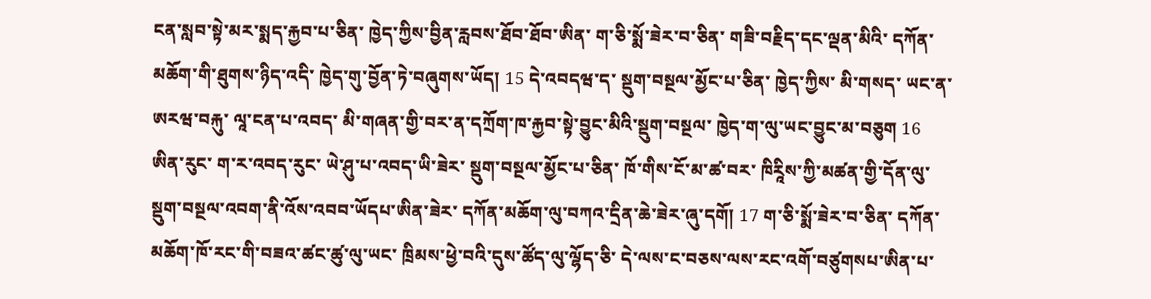ངན་སླབ་སྟེ་མར་སྨད་རྐྱབ་པ་ཅིན་ ཁྱེད་ཀྱིས་བྱིན་རླབས་ཐོབ་ཐོབ་ཨིན་ ག་ཅི་སྨོ་ཟེར་བ་ཅིན་ གཟི་བརྗིད་དང་ལྡན་མིའི་ དཀོན་མཆོག་གི་ཐུགས་ཉིད་འདི་ ཁྱེད་གུ་བྱོན་ཏེ་བཞུགས་ཡོད། 15 དེ་འབདཝ་ད་ སྡུག་བསྔལ་མྱོང་པ་ཅིན་ ཁྱེད་ཀྱིས་ མི་གསད་ ཡང་ན་ཨརཝ་བརྐུ་ ལཱ་ངན་པ་འབད་ མི་གཞན་གྱི་བར་ན་དཀྲོག་ཁ་རྐྱབ་སྟེ་བྱུང་མིའི་སྡུག་བསྔལ་ ཁྱེད་ག་ལུ་ཡང་བྱུང་མ་བཅུག 16 ཨིན་རུང་ ག་ར་འབད་རུང་ ཡེ་ཤུ་པ་འབད་ཡི་ཟེར་ སྡུག་བསྔལ་མྱོང་པ་ཅིན་ ཁོ་གིས་ངོ་མ་ཚ་བར་ ཁིརཱིས་ཀྱི་མཚན་གྱི་དོན་ལུ་ སྡུག་བསྔལ་འབག་ནི་འོས་འབབ་ཡོདཔ་ཨིན་ཟེར་ དཀོན་མཆོག་ལུ་བཀའ་དྲིན་ཆེ་ཟེར་ཞུ་དགོ། 17 ག་ཅི་སྨོ་ཟེར་བ་ཅིན་ དཀོན་མཆོག་ཁོ་རང་གི་བཟའ་ཚང་ཚུ་ལུ་ཡང་ ཁྲིམས་ཕྱེ་བའི་དུས་ཚོད་ལུ་ལྷོད་ཅི་ དེ་ལས་ང་བཅས་ལས་རང་འགོ་བཙུགསཔ་ཨིན་པ་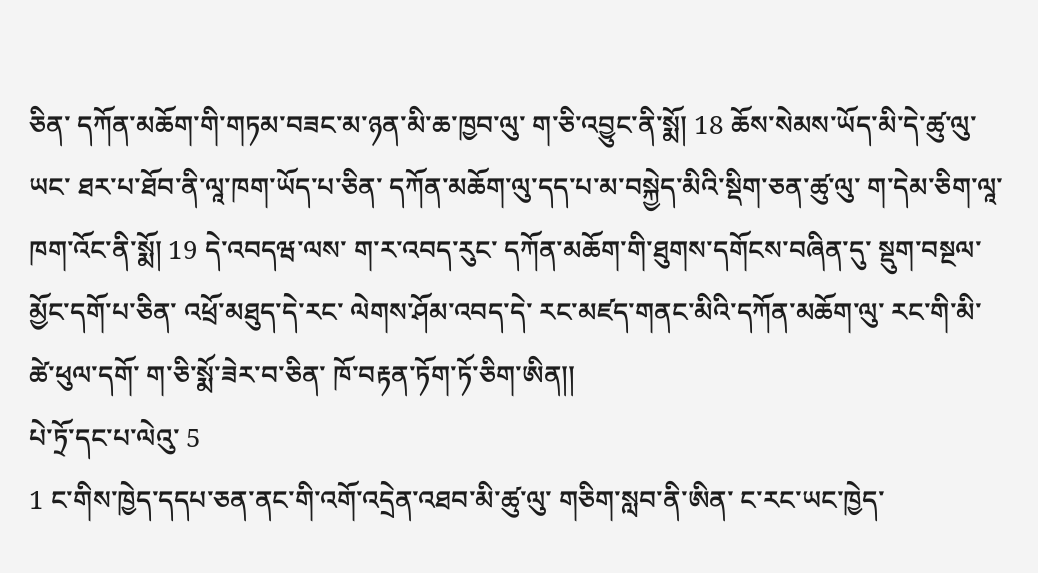ཅིན་ དཀོན་མཆོག་གི་གཏམ་བཟང་མ་ཉན་མི་ཆ་ཁྱབ་ལུ་ ག་ཅི་འབྱུང་ནི་སྨོ། 18 ཆོས་སེམས་ཡོད་མི་དེ་ཚུ་ལུ་ཡང་ ཐར་པ་ཐོབ་ནི་ལཱ་ཁག་ཡོད་པ་ཅིན་ དཀོན་མཆོག་ལུ་དད་པ་མ་བསྐྱེད་མིའི་སྡིག་ཅན་ཚུ་ལུ་ ག་དེམ་ཅིག་ལཱ་ཁག་འོང་ནི་སྨོ། 19 དེ་འབདཝ་ལས་ ག་ར་འབད་རུང་ དཀོན་མཆོག་གི་ཐུགས་དགོངས་བཞིན་དུ་ སྡུག་བསྔལ་མྱོང་དགོ་པ་ཅིན་ འཕྲོ་མཐུད་དེ་རང་ ལེགས་ཤོམ་འབད་དེ་ རང་མཛད་གནང་མིའི་དཀོན་མཆོག་ལུ་ རང་གི་མི་ཚེ་ཕུལ་དགོ་ ག་ཅི་སྨོ་ཟེར་བ་ཅིན་ ཁོ་བརྟན་ཏོག་ཏོ་ཅིག་ཨིན།།
པེ་ཏྲོ་དང་པ་ལེའུ་ 5
1 ང་གིས་ཁྱེད་དདཔ་ཅན་ནང་གི་འགོ་འདྲེན་འཐབ་མི་ཚུ་ལུ་ གཅིག་སླབ་ནི་ཨིན་ ང་རང་ཡང་ཁྱེད་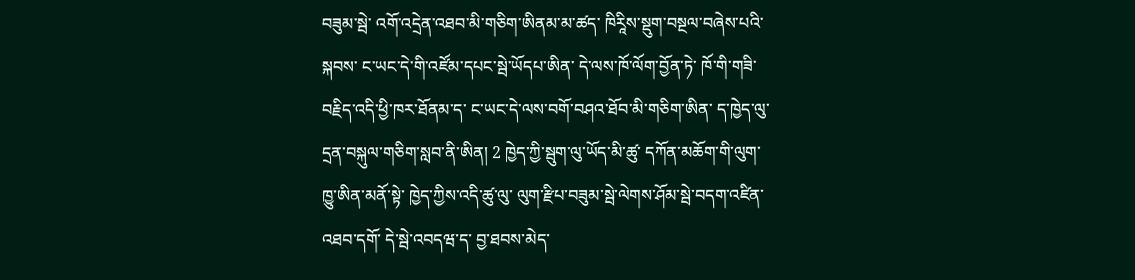བཟུམ་སྦེ་ འགོ་འདྲེན་འཐབ་མི་གཅིག་ཨིནམ་མ་ཚད་ ཁིརཱིས་སྡུག་བསྔལ་བཞེས་པའི་སྐབས་ ང་ཡང་དེ་གི་འཛོམ་དཔང་སྦེ་ཡོདཔ་ཨིན་ དེ་ལས་ཁོ་ལོག་བྱོན་ཏེ་ ཁོ་གི་གཟི་བརྗིད་འདི་ཕྱི་ཁར་ཐོནམ་ད་ ང་ཡང་དེ་ལས་བགོ་བཤའ་ཐོབ་མི་གཅིག་ཨིན་ ད་ཁྱེད་ལུ་དྲན་བསྐུལ་གཅིག་སླབ་ནི་ཨིན། 2 ཁྱེད་ཀྱི་སྦུག་ལུ་ཡོད་མི་ཚུ་ དཀོན་མཆོག་གི་ལུག་ཁྱུ་ཨིན་མནོ་སྟེ་ ཁྱེད་ཀྱིས་འདི་ཚུ་ལུ་ ལུག་རྫིཔ་བཟུམ་སྦེ་ལེགས་ཤོམ་སྦེ་བདག་འཛིན་འཐབ་དགོ་ དེ་སྦེ་འབདཝ་ད་ བྱ་ཐབས་མེད་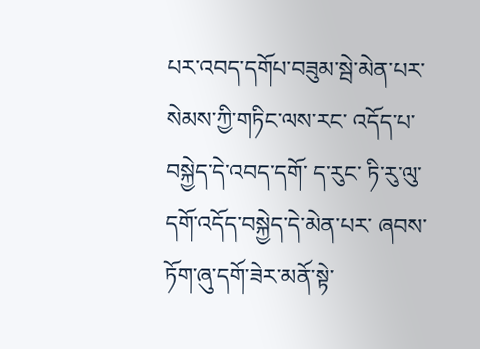པར་འབད་དགོཔ་བཟུམ་སྦེ་མེན་པར་ སེམས་ཀྱི་གཏིང་ལས་རང་ འདོད་པ་བསྐྱེད་དེ་འབད་དགོ་ ད་རུང་ ཏི་རུ་ལུ་དགོ་འདོད་བསྐྱེད་དེ་མེན་པར་ ཞབས་ཏོག་ཞུ་དགོ་ཟེར་མནོ་སྟེ་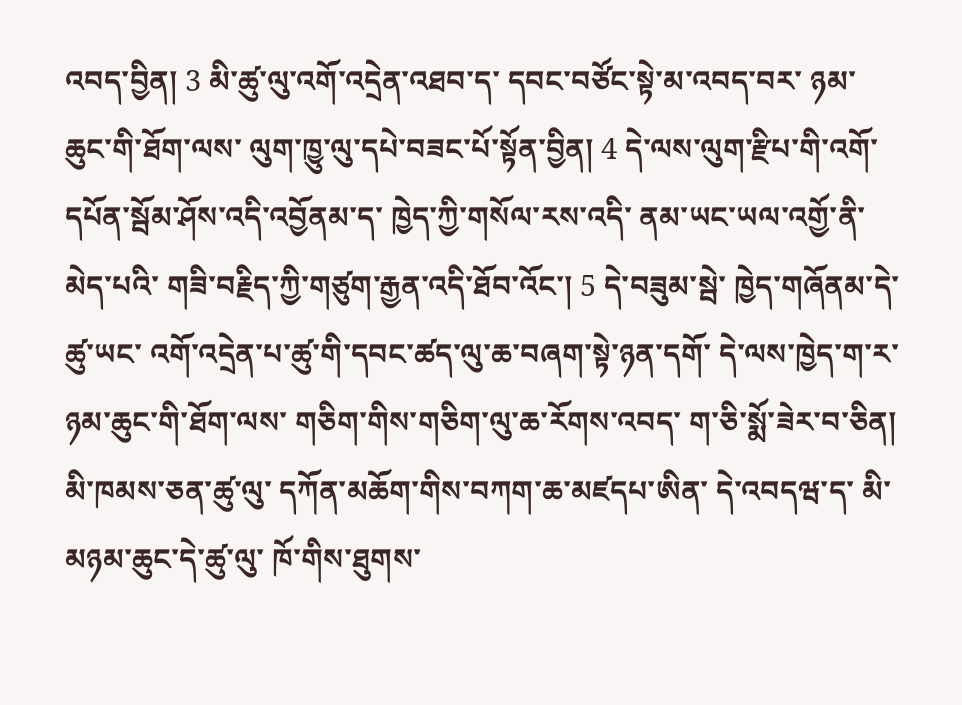འབད་བྱིན། 3 མི་ཚུ་ལུ་འགོ་འདྲེན་འཐབ་ད་ དབང་བཙོང་སྟེ་མ་འབད་བར་ ཉམ་ཆུང་གི་ཐོག་ལས་ ལུག་ཁྱུ་ལུ་དཔེ་བཟང་པོ་སྟོན་བྱིན། 4 དེ་ལས་ལུག་རྫིཔ་གི་འགོ་དཔོན་སྦོམ་ཤོས་འདི་འབྱོནམ་ད་ ཁྱེད་ཀྱི་གསོལ་རས་འདི་ ནམ་ཡང་ཡལ་འགྱོ་ནི་མེད་པའི་ གཟི་བརྗིད་ཀྱི་གཙུག་རྒྱན་འདི་ཐོབ་འོང་། 5 དེ་བཟུམ་སྦེ་ ཁྱེད་གཞོནམ་དེ་ཚུ་ཡང་ འགོ་འདྲེན་པ་ཚུ་གི་དབང་ཚད་ལུ་ཆ་བཞག་སྟེ་ཉན་དགོ་ དེ་ལས་ཁྱེད་ག་ར་ ཉམ་ཆུང་གི་ཐོག་ལས་ གཅིག་གིས་གཅིག་ལུ་ཆ་རོགས་འབད་ ག་ཅི་སྨོ་ཟེར་བ་ཅིན། མི་ཁམས་ཅན་ཚུ་ལུ་ དཀོན་མཆོག་གིས་བཀག་ཆ་མཛདཔ་ཨིན་ དེ་འབདཝ་ད་ མི་མཉམ་ཆུང་དེ་ཚུ་ལུ་ ཁོ་གིས་ཐུགས་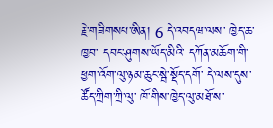རྗེ་གཟིགསཔ་ཨིན། 6 དེ་འབདཝ་ལས་ ཁྱེད་ཆ་ཁྱབ་ དབང་ཤུགས་ཡོད་མིའི་ དཀོན་མཆོག་གི་ཕྱག་འོག་ལུ་ཉམ་ཆུང་སྦེ་སྡོད་དགོ་ དེ་ལས་དུས་ཚོད་ཀྲིག་ཀྲི་ལུ་ ཁོ་གིས་ཁྱེད་ལུ་མཐོ་ས་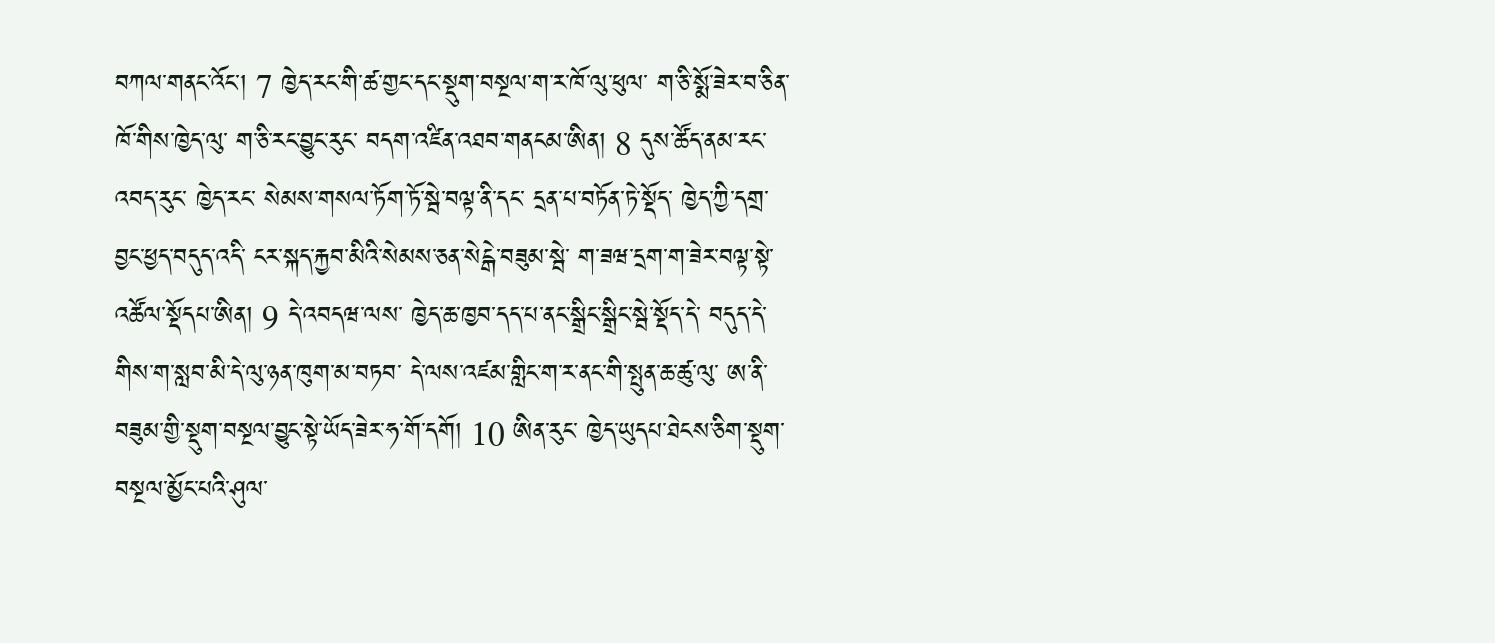བཀལ་གནང་འོང་། 7 ཁྱེད་རང་གི་ཚ་གྱང་དང་སྡུག་བསྔལ་ག་ར་ཁོ་ལུ་ཕུལ་ ག་ཅི་སྨོ་ཟེར་བ་ཅིན་ ཁོ་གིས་ཁྱེད་ལུ་ ག་ཅི་རང་བྱུང་རུང་ བདག་འཛིན་འཐབ་གནངམ་ཨིན། 8 དུས་ཚོད་ནམ་རང་འབད་རུང་ ཁྱེད་རང་ སེམས་གསལ་ཏོག་ཏོ་སྦེ་བལྟ་ནི་དང་ དྲན་པ་བཏོན་ཏེ་སྡོད་ ཁྱེད་ཀྱི་དགྲ་བྱང་ཕྱད་བདུད་འདི་ ངར་སྐད་རྐྱབ་མིའི་སེམས་ཅན་སེངྒེ་བཟུམ་སྦེ་ ག་ཟཝ་དྲག་ག་ཟེར་བལྟ་སྟེ་འཚོལ་སྡོདཔ་ཨིན། 9 དེ་འབདཝ་ལས་ ཁྱེད་ཆ་ཁྱབ་དད་པ་ནང་སྒྲིང་སྒྲིང་སྦེ་སྡོད་དེ་ བདུད་དེ་གིས་ག་སླབ་མི་དེ་ལུ་ཉན་ཁུག་མ་བཏབ་ དེ་ལས་འཛམ་གླིང་ག་ར་ནང་གི་སྤུན་ཆ་ཚུ་ལུ་ ཨ་ནི་བཟུམ་གྱི་སྡུག་བསྔལ་བྱུང་སྟེ་ཡོད་ཟེར་ཧ་གོ་དགོ། 10 ཨིན་རུང་ ཁྱེད་ཡུདཔ་ཐེངས་ཅིག་སྡུག་བསྔལ་མྱོང་པའི་ཤུལ་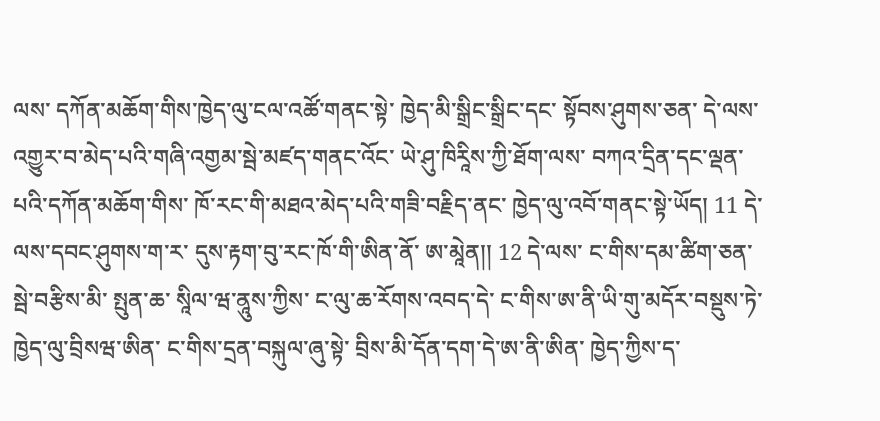ལས་ དཀོན་མཆོག་གིས་ཁྱེད་ལུ་ངལ་འཚོ་གནང་སྟེ་ ཁྱེད་མི་སྒྲིང་སྒྲིང་དང་ སྟོབས་ཤུགས་ཅན་ དེ་ལས་འགྱུར་བ་མེད་པའི་གཞི་འགྱམ་སྦེ་མཛད་གནང་འོང་ ཡེ་ཤུ་ཁིརཱིས་ཀྱི་ཐོག་ལས་ བཀའ་དྲིན་དང་ལྡན་པའི་དཀོན་མཆོག་གིས་ ཁོ་རང་གི་མཐའ་མེད་པའི་གཟི་བརྗིད་ནང་ ཁྱེད་ལུ་འབོ་གནང་སྟེ་ཡོད། 11 དེ་ལས་དབང་ཤུགས་ག་ར་ དུས་རྟག་བུ་རང་ཁོ་གི་ཨིན་ནོ་ ཨ་མཱེན།། 12 དེ་ལས་ ང་གིས་དམ་ཚིག་ཅན་སྦེ་བརྩིས་མི་ སྤུན་ཆ་ སཱིལ་ཝ་ནཱུས་ཀྱིས་ ང་ལུ་ཆ་རོགས་འབད་དེ་ ང་གིས་ཨ་ནི་ཡི་གུ་མདོར་བསྡུས་ཏེ་ ཁྱེད་ལུ་བྲིསཝ་ཨིན་ ང་གིས་དྲན་བསྐུལ་ཞུ་སྟེ་ བྲིས་མི་དོན་དག་དེ་ཨ་ནི་ཨིན་ ཁྱེད་ཀྱིས་ད་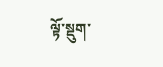ལྟོ་སྡུག་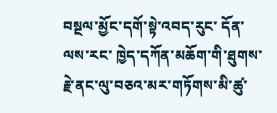བསྔལ་མྱོང་དགོ་སྟེ་འབད་རུང་ དོན་ལས་རང་ ཁྱེད་དཀོན་མཆོག་གི་ཐུགས་རྗེ་ནང་ལུ་བཅའ་མར་གཏོགས་མི་ཚུ་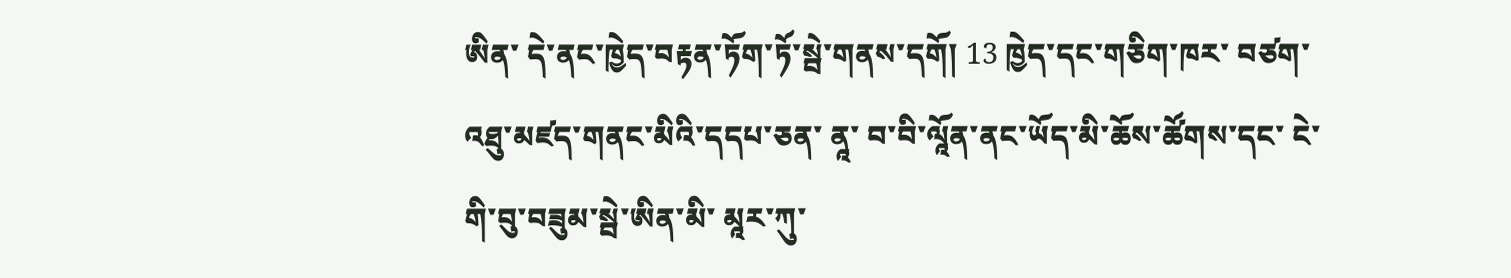ཨིན་ དེ་ནང་ཁྱེད་བརྟན་ཏོག་ཏོ་སྦེ་གནས་དགོ། 13 ཁྱེད་དང་གཅིག་ཁར་ བཙག་འཐུ་མཛད་གནང་མིའི་དདཔ་ཅན་ ནཱ་ བ་བི་ལཱོན་ནང་ཡོད་མི་ཆོས་ཚོགས་དང་ ངེ་གི་བུ་བཟུམ་སྦེ་ཨིན་མི་ མཱར་ཀུ་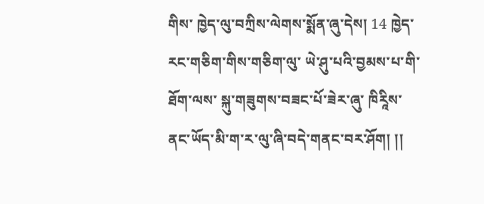གིས་ ཁྱེད་ལུ་བཀྲིས་ལེགས་སྨོན་ཞུ་དེས། 14 ཁྱེད་རང་གཅིག་གིས་གཅིག་ལུ་ ཡེ་ཤུ་པའི་བྱམས་པ་གི་ཐོག་ལས་ སྐུ་གཟུགས་བཟང་པོ་ཟེར་ཞུ་ ཁིརཱིས་ནང་ཡོད་མི་ག་ར་ལུ་ཞི་བདེ་གནང་བར་ཤོག། །།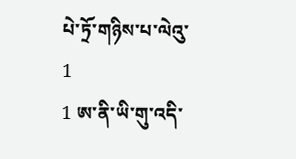པེ་ཏྲོ་གཉིས་པ་ལེའུ་ 1
1 ཨ་ནི་ཡི་གུ་འདི་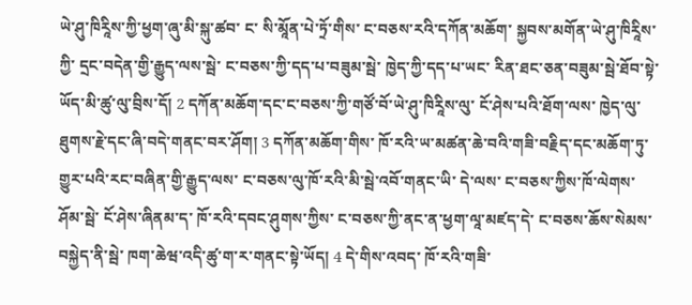ཡེ་ཤུ་ཁིརཱིས་ཀྱི་ཕྱག་ཞུ་མི་སྐུ་ཚབ་ ང་ སི་མཱོན་པེ་ཏྲོ་གིས་ ང་བཅས་རའི་དཀོན་མཆོག་ སྐྱབས་མགོན་ཡེ་ཤུ་ཁིརཱིས་ཀྱི་ དྲང་བདེན་གྱི་རྒྱུད་ལས་སྦེ་ ང་བཅས་ཀྱི་དད་པ་བཟུམ་སྦེ་ ཁྱེད་ཀྱི་དད་པ་ཡང་ རིན་ཐང་ཅན་བཟུམ་སྦེ་ཐོབ་སྟེ་ཡོད་མི་ཚུ་ལུ་བྲིས་དོ། 2 དཀོན་མཆོག་དང་ང་བཅས་ཀྱི་གཙོ་བོ་ཡེ་ཤུ་ཁིརཱིས་ལུ་ ངོ་ཤེས་པའི་ཐོག་ལས་ ཁྱེད་ལུ་ཐུགས་རྗེ་དང་ཞི་བདེ་གནང་བར་ཤོག། 3 དཀོན་མཆོག་གིས་ ཁོ་རའི་ཡ་མཚན་ཆེ་བའི་གཟི་བརྗིད་དང་མཆོག་ཏུ་གྱུར་པའི་རང་བཞིན་གྱི་རྒྱུད་ལས་ ང་བཅས་ལུ་ཁོ་རའི་མི་སྦེ་འབོ་གནང་ཡི་ དེ་ལས་ ང་བཅས་ཀྱིས་ཁོ་ལེགས་ཤོམ་སྦེ་ ངོ་ཤེས་ཞིནམ་ད་ ཁོ་རའི་དབང་ཤུགས་ཀྱིས་ ང་བཅས་ཀྱི་ནང་ན་ཕྱག་ལཱ་མཛད་དེ་ ང་བཅས་ཆོས་སེམས་བསྐྱེད་ནི་སྦེ་ ཁག་ཆེཝ་འདི་ཚུ་ག་ར་གནང་སྟེ་ཡོད། 4 དེ་གིས་འབད་ ཁོ་རའི་གཟི་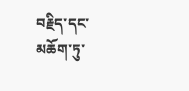བརྗིད་དང་མཆོག་ཏུ་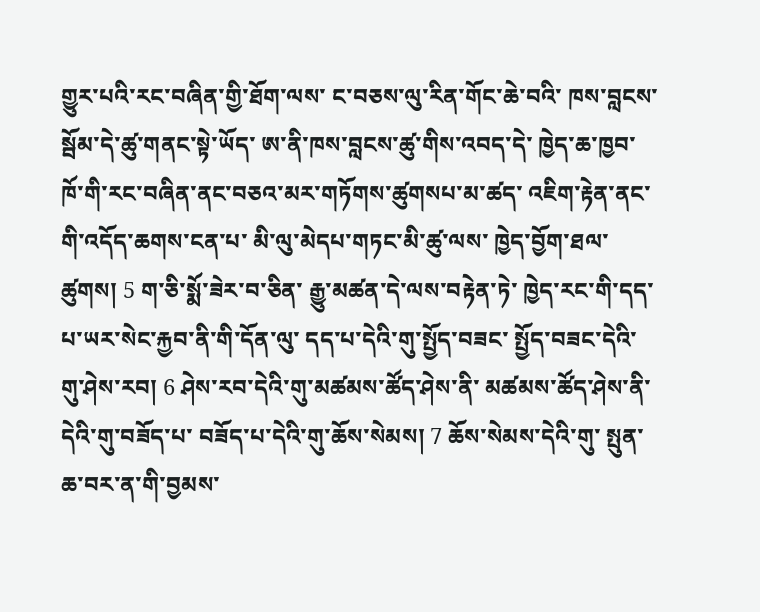གྱུར་པའི་རང་བཞིན་གྱི་ཐོག་ལས་ ང་བཅས་ལུ་རིན་གོང་ཆེ་བའི་ ཁས་བླངས་སྦོམ་དེ་ཚུ་གནང་སྟེ་ཡོད་ ཨ་ནི་ཁས་བླངས་ཚུ་གིས་འབད་དེ་ ཁྱེད་ཆ་ཁྱབ་ ཁོ་གི་རང་བཞིན་ནང་བཅའ་མར་གཏོགས་ཚུགསཔ་མ་ཚད་ འཇིག་རྟེན་ནང་གི་འདོད་ཆགས་ངན་པ་ མི་ལུ་མེདཔ་གཏང་མི་ཚུ་ལས་ ཁྱེད་བྱོག་ཐལ་ཚུགས། 5 ག་ཅི་སྨོ་ཟེར་བ་ཅིན་ རྒྱུ་མཚན་དེ་ལས་བརྟེན་ཏེ་ ཁྱེད་རང་གི་དད་པ་ཡར་སེང་རྐྱབ་ནི་གི་དོན་ལུ་ དད་པ་དེའི་གུ་སྤྱོད་བཟང་ སྤྱོད་བཟང་དེའི་གུ་ཤེས་རབ། 6 ཤེས་རབ་དེའི་གུ་མཚམས་ཚོད་ཤེས་ནི་ མཚམས་ཚོད་ཤེས་ནི་དེའི་གུ་བཟོད་པ་ བཟོད་པ་དེའི་གུ་ཆོས་སེམས། 7 ཆོས་སེམས་དེའི་གུ་ སྤུན་ཆ་བར་ན་གི་བྱམས་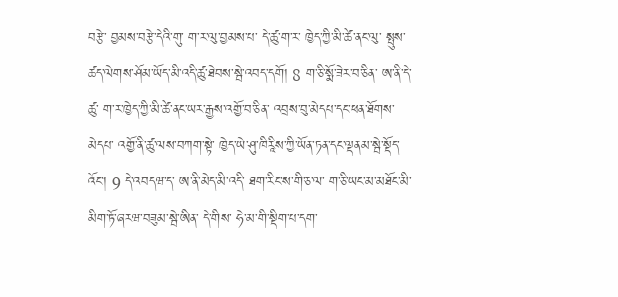བརྩེ་ བྱམས་བརྩེ་དེའི་གུ་ ག་ར་ལུ་བྱམས་པ་ དེ་ཚུ་ག་ར་ ཁྱེད་ཀྱི་མི་ཚེ་ནང་ལུ་ སྤུས་ཚད་ལེགས་ཤོམ་ཡོད་མི་འདི་ཚུ་ཐེབས་སྦེ་འབད་དགོ། 8 ག་ཅི་སྨོ་ཟེར་བ་ཅིན་ ཨ་ནི་དེ་ཚུ་ ག་ར་ཁྱེད་ཀྱི་མི་ཚེ་ནང་ཡར་རྒྱས་འགྱོ་བ་ཅིན་ འབྲས་བུ་མེདཔ་དང་ཕན་ཐོགས་མེདཔ་ འགྱོ་ནི་ཚུ་ལས་བཀག་སྟེ་ ཁྱེད་ཡེ་ཤུ་ཁིརཱིས་ཀྱི་ཡོན་ཏན་དང་ལྡནམ་སྦེ་སྡོད་འོང་། 9 དེ་འབདཝ་ད་ ཨ་ནི་མེད་མི་འདི་ ཐག་རིང་ས་གི་ཅ་ལ་ ག་ཅི་ཡང་མ་མཐོང་མི་ མིག་ཏོ་ཞརཝ་བཟུམ་སྦེ་ཨིན་ དེ་གིས་ ཧེ་མ་གི་སྡིག་པ་དག་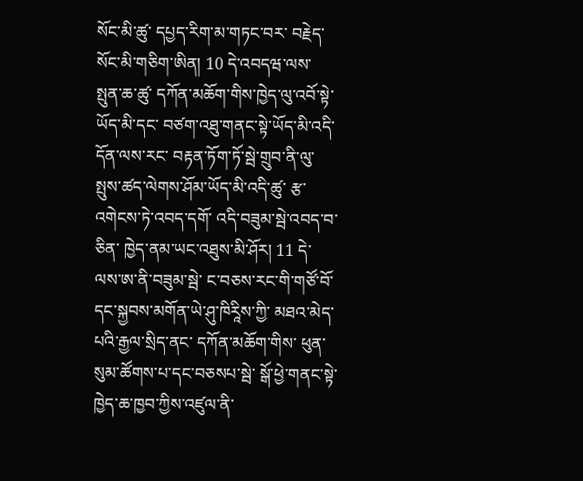སོང་མི་ཚུ་ དཔྱད་རིག་མ་གཏང་བར་ བརྗེད་སོང་མི་གཅིག་ཨིན། 10 དེ་འབདཝ་ལས་ སྤུན་ཆ་ཚུ་ དཀོན་མཆོག་གིས་ཁྱེད་ལུ་འབོ་སྟེ་ཡོད་མི་དང་ བཙག་འཐུ་གནང་སྟེ་ཡོད་མི་འདི་ དོན་ལས་རང་ བརྟན་ཏོག་ཏོ་སྦེ་གྲུབ་ནི་ལུ་ སྤུས་ཚད་ལེགས་ཤོམ་ཡོད་མི་འདི་ཚུ་ རྩ་འགེངས་ཏེ་འབད་དགོ་ འདི་བཟུམ་སྦེ་འབད་བ་ཅིན་ ཁྱེད་ནམ་ཡང་འཐུས་མི་ཤོར། 11 དེ་ལས་ཨ་ནི་བཟུམ་སྦེ་ ང་བཅས་རང་གི་གཙོ་བོ་དང་སྐྱབས་མགོན་ཡེ་ཤུ་ཁིརཱིས་ཀྱི་ མཐའ་མེད་པའི་རྒྱལ་སྲིད་ནང་ དཀོན་མཆོག་གིས་ ཕུན་སུམ་ཚོགས་པ་དང་བཅསཔ་སྦེ་ སྒོ་ཕྱེ་གནང་སྟེ་ ཁྱེད་ཆ་ཁྱབ་ཀྱིས་འཛུལ་ནི་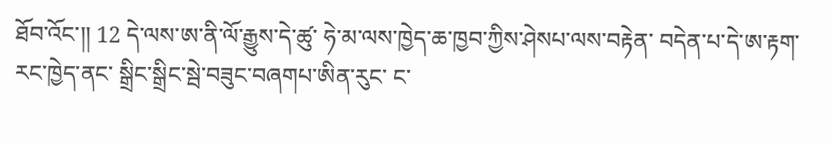ཐོབ་འོང་།། 12 དེ་ལས་ཨ་ནི་ལོ་རྒྱུས་དེ་ཚུ་ ཧེ་མ་ལས་ཁྱེད་ཆ་ཁྱབ་ཀྱིས་ཤེསཔ་ལས་བརྟེན་ བདེན་པ་དེ་ཨ་རྟག་རང་ཁྱེད་ནང་ སྒྲིང་སྒྲིང་སྦེ་བཟུང་བཞགཔ་ཨིན་རུང་ ང་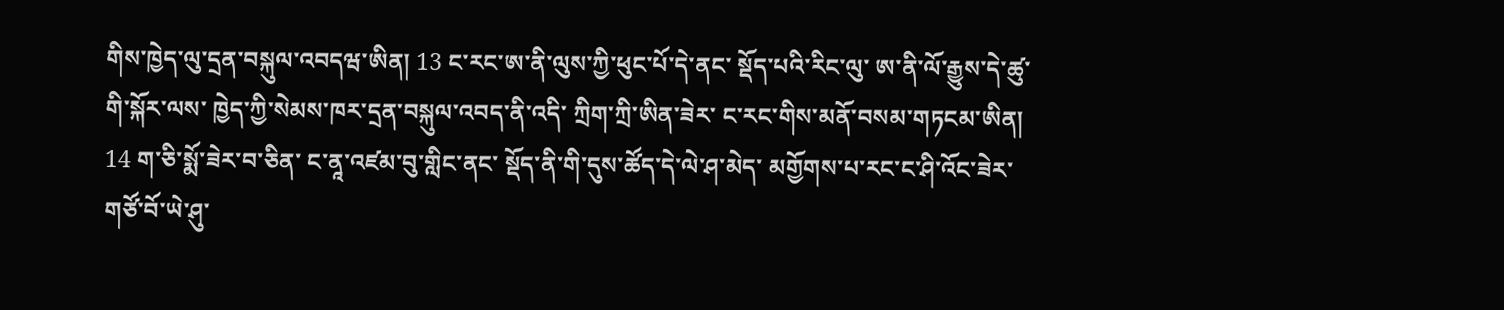གིས་ཁྱེད་ལུ་དྲན་བསྐུལ་འབདཝ་ཨིན། 13 ང་རང་ཨ་ནི་ལུས་ཀྱི་ཕུང་པོ་དེ་ནང་ སྡོད་པའི་རིང་ལུ་ ཨ་ནི་ལོ་རྒྱུས་དེ་ཚུ་གི་སྐོར་ལས་ ཁྱེད་ཀྱི་སེམས་ཁར་དྲན་བསྐུལ་འབད་ནི་འདི་ ཀྲིག་ཀྲི་ཨིན་ཟེར་ ང་རང་གིས་མནོ་བསམ་གཏངམ་ཨིན། 14 ག་ཅི་སྨོ་ཟེར་བ་ཅིན་ ང་ནཱ་འཛམ་བུ་གླིང་ནང་ སྡོད་ནི་གི་དུས་ཚོད་དེ་ལེ་ཤ་མེད་ མགྱོགས་པ་རང་ང་ཤི་འོང་ཟེར་ གཙོ་བོ་ཡེ་ཤུ་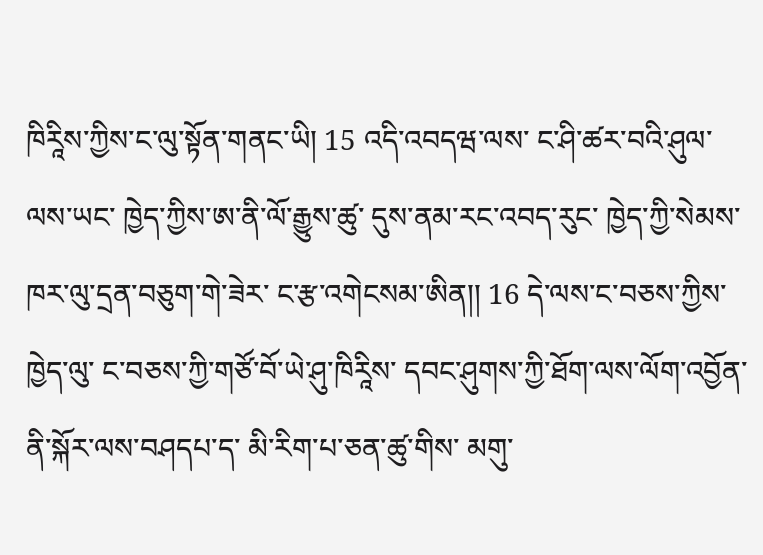ཁིརཱིས་ཀྱིས་ང་ལུ་སྟོན་གནང་ཡི། 15 འདི་འབདཝ་ལས་ ང་ཤི་ཚར་བའི་ཤུལ་ལས་ཡང་ ཁྱེད་ཀྱིས་ཨ་ནི་ལོ་རྒྱུས་ཚུ་ དུས་ནམ་རང་འབད་རུང་ ཁྱེད་ཀྱི་སེམས་ཁར་ལུ་དྲན་བཅུག་གེ་ཟེར་ ང་རྩ་འགེངསམ་ཨིན།། 16 དེ་ལས་ང་བཅས་ཀྱིས་ཁྱེད་ལུ་ ང་བཅས་ཀྱི་གཙོ་བོ་ཡེ་ཤུ་ཁིརཱིས་ དབང་ཤུགས་ཀྱི་ཐོག་ལས་ལོག་འབྱོན་ནི་སྐོར་ལས་བཤདཔ་ད་ མི་རིག་པ་ཅན་ཚུ་གིས་ མགུ་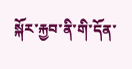སྐོར་རྐྱབ་ནི་གི་དོན་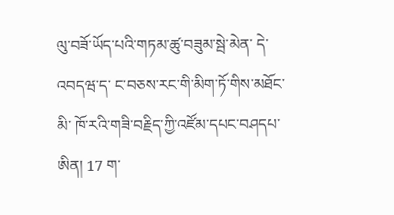ལུ་བཟོ་ཡོད་པའི་གཏམ་ཚུ་བཟུམ་སྦེ་མེན་ དེ་འབདཝ་ད་ ང་བཅས་རང་གི་མིག་ཏོ་གིས་མཐོང་མི་ ཁོ་རའི་གཟི་བརྗིད་ཀྱི་འཛོམ་དཔང་བཤདཔ་ཨིན། 17 ག་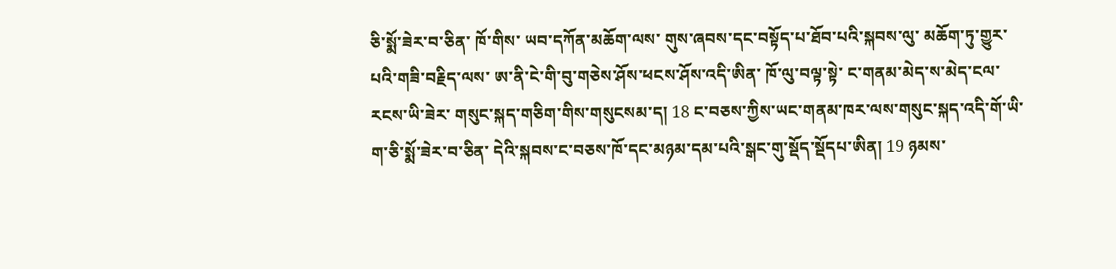ཅི་སྨོ་ཟེར་བ་ཅིན་ ཁོ་གིས་ ཡབ་དཀོན་མཆོག་ལས་ གུས་ཞབས་དང་བསྟོད་པ་ཐོབ་པའི་སྐབས་ལུ་ མཆོག་ཏུ་གྱུར་པའི་གཟི་བརྗིད་ལས་ ཨ་ནི་ངེ་གི་བུ་གཅེས་ཤོས་ཕངས་ཤོས་འདི་ཨིན་ ཁོ་ལུ་བལྟ་སྟེ་ ང་གནམ་མེད་ས་མེད་ངལ་རངས་ཡི་ཟེར་ གསུང་སྐད་གཅིག་གིས་གསུངསམ་ད། 18 ང་བཅས་ཀྱིས་ཡང་གནམ་ཁར་ལས་གསུང་སྐད་འདི་གོ་ཡི་ ག་ཅི་སྨོ་ཟེར་བ་ཅིན་ དེའི་སྐབས་ང་བཅས་ཁོ་དང་མཉམ་དམ་པའི་སྒང་གུ་སྡོད་སྡོདཔ་ཨིན། 19 ཉམས་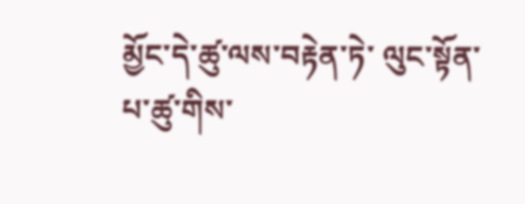མྱོང་དེ་ཚུ་ལས་བརྟེན་ཏེ་ ལུང་སྟོན་པ་ཚུ་གིས་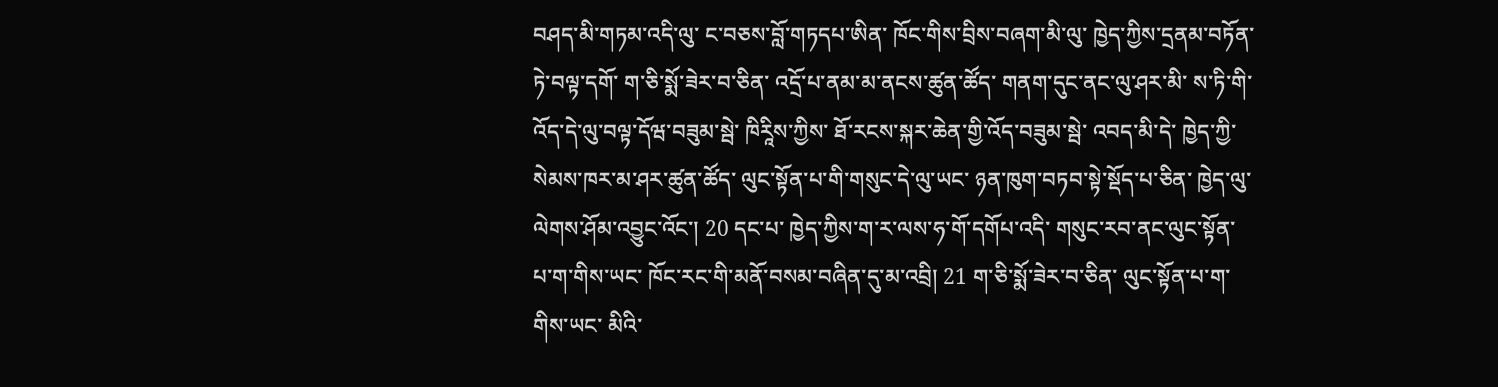བཤད་མི་གཏམ་འདི་ལུ་ ང་བཅས་བློ་གཏདཔ་ཨིན་ ཁོང་གིས་བྲིས་བཞག་མི་ལུ་ ཁྱེད་ཀྱིས་དྲནམ་བཏོན་ཏེ་བལྟ་དགོ་ ག་ཅི་སྨོ་ཟེར་བ་ཅིན་ འདྲོ་པ་ནམ་མ་ནངས་ཚུན་ཚོད་ གནག་དུང་ནང་ལུ་ཤར་མི་ ས་ཏི་གི་འོད་དེ་ལུ་བལྟ་དོཝ་བཟུམ་སྦེ་ ཁིརཱིས་ཀྱིས་ ཐོ་རངས་སྐར་ཆེན་གྱི་འོད་བཟུམ་སྦེ་ འབད་མི་དེ་ ཁྱེད་ཀྱི་སེམས་ཁར་མ་ཤར་ཚུན་ཚོད་ ལུང་སྟོན་པ་གི་གསུང་དེ་ལུ་ཡང་ ཉན་ཁུག་བཏབ་སྟེ་སྡོད་པ་ཅིན་ ཁྱེད་ལུ་ལེགས་ཤོམ་འབྱུང་འོང་། 20 དང་པ་ ཁྱེད་ཀྱིས་ག་ར་ལས་ཧ་གོ་དགོཔ་འདི་ གསུང་རབ་ནང་ལུང་སྟོན་པ་ག་གིས་ཡང་ ཁོང་རང་གི་མནོ་བསམ་བཞིན་དུ་མ་འབྲི། 21 ག་ཅི་སྨོ་ཟེར་བ་ཅིན་ ལུང་སྟོན་པ་ག་གིས་ཡང་ མིའི་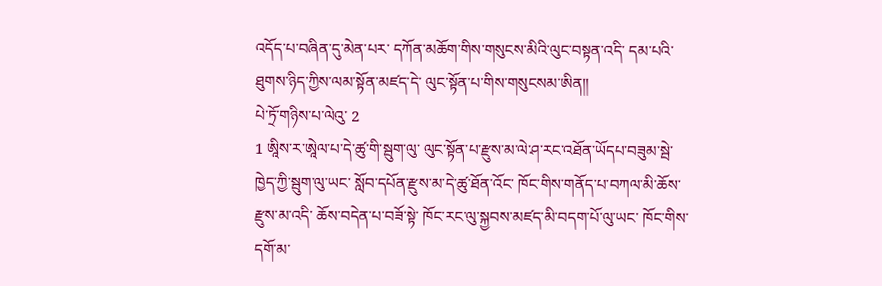འདོད་པ་བཞིན་དུ་མེན་པར་ དཀོན་མཆོག་གིས་གསུངས་མིའི་ལུང་བསྟན་འདི་ དམ་པའི་ཐུགས་ཉིད་ཀྱིས་ལམ་སྟོན་མཛད་དེ་ ལུང་སྟོན་པ་གིས་གསུངསམ་ཨིན།།
པེ་ཏྲོ་གཉིས་པ་ལེའུ་ 2
1 ཨཱིས་ར་ཨཱེལ་པ་དེ་ཚུ་གི་སྦུག་ལུ་ ལུང་སྟོན་པ་རྫུས་མ་ལེ་ཤ་རང་འཐོན་ཡོདཔ་བཟུམ་སྦེ་ ཁྱེད་ཀྱི་སྦུག་ལུ་ཡང་ སློབ་དཔོན་རྫུས་མ་དེ་ཚུ་ཐོན་འོང་ ཁོང་གིས་གནོད་པ་བཀལ་མི་ཆོས་རྫུས་མ་འདི་ ཆོས་བདེན་པ་བཟོ་སྟེ་ ཁོང་རང་ལུ་སྐྱབས་མཛད་མི་བདག་པོ་ལུ་ཡང་ ཁོང་གིས་དགོ་མ་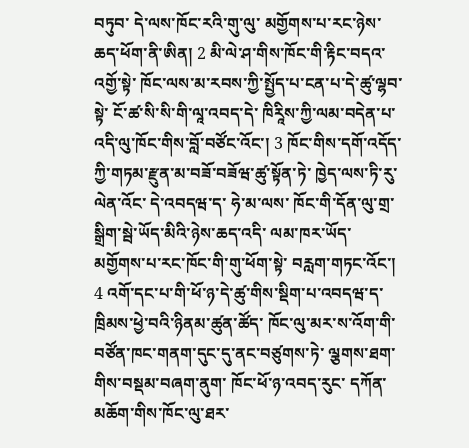བཏུབ་ དེ་ལས་ཁོང་རའི་གུ་ལུ་ མགྱོགས་པ་རང་ཉེས་ཆད་ཕོག་ནི་ཨིན། 2 མི་ལེ་ཤ་གིས་ཁོང་གི་རྟིང་བདའ་འགྱོ་སྟེ་ ཁོང་ལས་མ་རབས་ཀྱི་སྤྱོད་པ་ངན་པ་དེ་ཚུ་ལྷབ་སྟེ་ ངོ་ཚ་སི་སི་གི་ལཱ་འབད་དེ་ ཁིརཱིས་ཀྱི་ལམ་བདེན་པ་འདི་ལུ་ཁོང་གིས་བློ་བཙོང་འོང་། 3 ཁོང་གིས་དགོ་འདོད་ཀྱི་གཏམ་རྫུན་མ་བཟོ་བཟོཝ་ཚུ་སྟོན་ཏེ་ ཁྱེད་ལས་ཏི་རུ་ལེན་འོང་ དེ་འབདཝ་ད་ ཧེ་མ་ལས་ ཁོང་གི་དོན་ལུ་གྲ་སྒྲིག་སྦེ་ཡོད་མིའི་ཉེས་ཆད་འདི་ ལམ་ཁར་ཡོད་ མགྱོགས་པ་རང་ཁོང་གི་གུ་ཕོག་སྟེ་ བརླག་གཏང་འོང་། 4 འགོ་དང་པ་གི་ཕོ་ཉ་དེ་ཚུ་གིས་སྡིག་པ་འབདཝ་ད་ ཁྲིམས་ཕྱེ་བའི་ཉིནམ་ཚུན་ཚོད་ ཁོང་ལུ་མར་ས་འོག་གི་བཙོན་ཁང་གནག་དུང་དུ་ནང་བཙུགས་ཏེ་ ལྕགས་ཐག་གིས་བསྡམ་བཞག་ནུག་ ཁོང་ཕོ་ཉ་འབད་རུང་ དཀོན་མཆོག་གིས་ཁོང་ལུ་ཐར་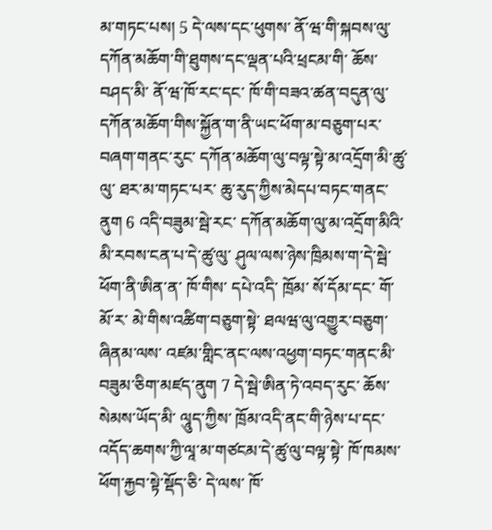མ་གཏང་པས། 5 དེ་ལས་དང་ཕུགས་ ནོ་ཝ་གི་སྐབས་ལུ་ དཀོན་མཆོག་གི་ཐུགས་དང་ལྡན་པའི་ཕྲངམ་གི་ ཆོས་བཤད་མི་ ནོ་ཝ་ཁོ་རང་དང་ ཁོ་གི་བཟའ་ཚན་བདུན་ལུ་ དཀོན་མཆོག་གིས་སྐྱོན་ག་ནི་ཡང་ཕོག་མ་བཅུག་པར་བཞག་གནང་རུང་ དཀོན་མཆོག་ལུ་བལྟ་སྟེ་མ་འདྲོག་མི་ཚུ་ལུ་ ཐར་མ་གཏང་པར་ ཆུ་རུད་ཀྱིས་མེདཔ་བཏང་གནང་ནུག 6 འདི་བཟུམ་སྦེ་རང་ དཀོན་མཆོག་ལུ་མ་འདྲོག་མིའི་མི་རབས་ངན་པ་དེ་ཚུ་ལུ་ ཤུལ་ལས་ཉེས་ཁྲིམས་ག་དེ་སྦེ་ཕོག་ནི་ཨིན་ན་ ཁོ་གིས་ དཔེ་འདི་ ཁྲོམ་ སོ་དོམ་དང་ གོ་མོ་ར་ མེ་གིས་འཚིག་བཅུག་སྟེ་ ཐལཝ་ལུ་འགྱུར་བཅུག་ཞིནམ་ལས་ འཛམ་གླིང་ནང་ལས་འཕྱག་བཏང་གནང་མི་བཟུམ་ཅིག་མཛད་ནུག 7 དེ་སྦེ་ཨིན་ཏེ་འབད་རུང་ ཆོས་སེམས་ཡོད་མི་ ལཱུད་ཀྱིས་ ཁྲོམ་འདི་ནང་གི་ཉེས་པ་དང་འདོད་ཆགས་ཀྱི་ལཱ་མ་གཙངམ་དེ་ཚུ་ལུ་བལྟ་སྟེ་ ཁོ་ཁམས་ཕོག་རྐྱབ་སྟེ་སྡོད་ཅི་ དེ་ལས་ ཁོ་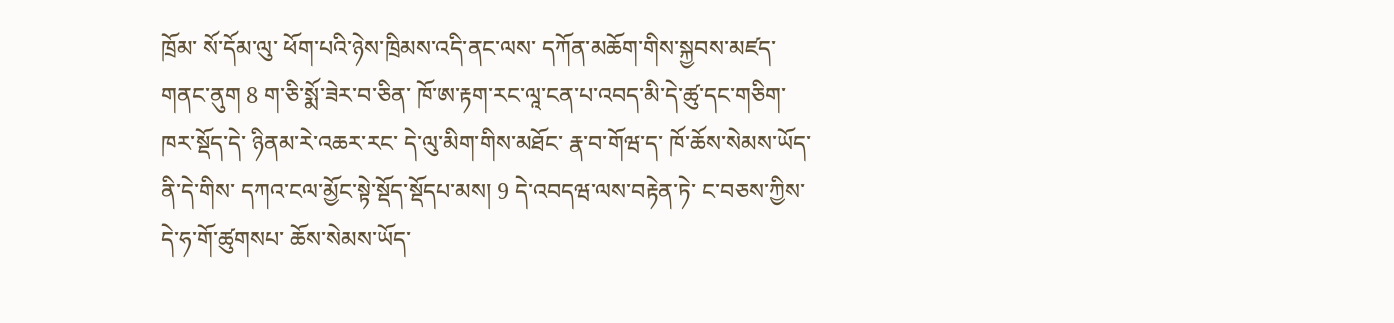ཁྲོམ་ སོ་དོམ་ལུ་ ཕོག་པའི་ཉེས་ཁྲིམས་འདི་ནང་ལས་ དཀོན་མཆོག་གིས་སྐྱབས་མཛད་གནང་ནུག 8 ག་ཅི་སྨོ་ཟེར་བ་ཅིན་ ཁོ་ཨ་རྟག་རང་ལཱ་ངན་པ་འབད་མི་དེ་ཚུ་དང་གཅིག་ཁར་སྡོད་དེ་ ཉིནམ་རེ་འཆར་རང་ དེ་ལུ་མིག་གིས་མཐོང་ རྣ་བ་གོཝ་ད་ ཁོ་ཆོས་སེམས་ཡོད་ནི་དེ་གིས་ དཀའ་ངལ་མྱོང་སྟེ་སྡོད་སྡོདཔ་མས། 9 དེ་འབདཝ་ལས་བརྟེན་ཏེ་ ང་བཅས་ཀྱིས་དེ་ཧ་གོ་ཚུགསཔ་ ཆོས་སེམས་ཡོད་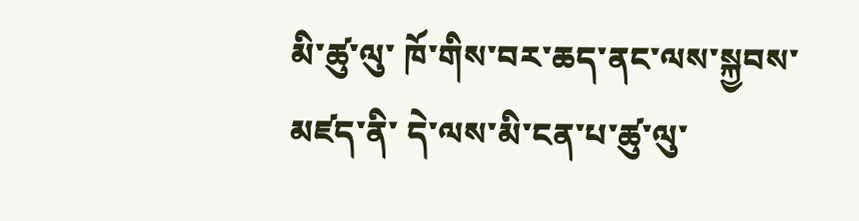མི་ཚུ་ལུ་ ཁོ་གིས་བར་ཆད་ནང་ལས་སྐྱབས་མཛད་ནི་ དེ་ལས་མི་ངན་པ་ཚུ་ལུ་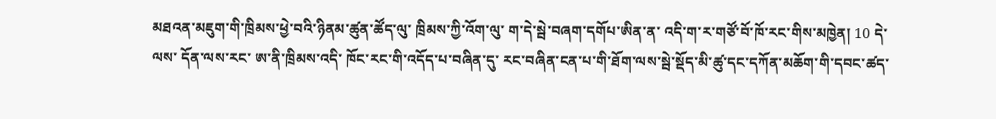མཐའན་མཇུག་གི་ཁྲིམས་ཕྱེ་བའི་ཉིནམ་ཚུན་ཚོད་ལུ་ ཁྲིམས་ཀྱི་འོག་ལུ་ ག་དེ་སྦེ་བཞག་དགོཔ་ཨིན་ན་ འདི་ག་ར་གཙོ་བོ་ཁོ་རང་གིས་མཁྱེན། 10 དེ་ལས་ དོན་ལས་རང་ ཨ་ནི་ཁྲིམས་འདི་ ཁོང་རང་གི་འདོད་པ་བཞིན་དུ་ རང་བཞིན་ངན་པ་གི་ཐོག་ལས་སྦེ་སྡོད་མི་ཚུ་དང་དཀོན་མཆོག་གི་དབང་ཚད་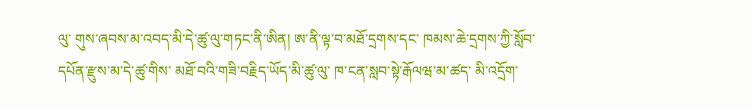ལུ་ གུས་ཞབས་མ་འབད་མི་དེ་ཚུ་ལུ་གཏང་ནི་ཨིན། ཨ་ནི་ལྟ་བ་མཐོ་དྲགས་དང་ ཁམས་ཆེ་དྲགས་ཀྱི་སློབ་དཔོན་རྫུས་མ་དེ་ཚུ་གིས་ མཐོ་བའི་གཟི་བརྗིད་ཡོད་མི་ཚུ་ལུ་ ཁ་ངན་སླབ་སྟེ་རྒོལཝ་མ་ཚད་ མི་འདྲོག་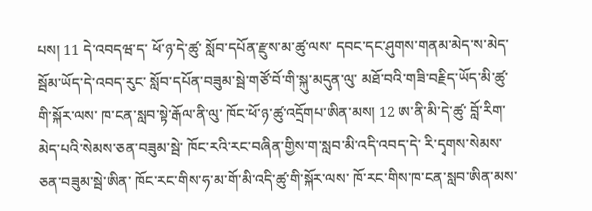པས། 11 དེ་འབདཝ་ད་ ཕོ་ཉ་དེ་ཚུ་ སློབ་དཔོན་རྫུས་མ་ཚུ་ལས་ དབང་དང་ཤུགས་གནམ་མེད་ས་མེད་ སྦོམ་ཡོད་དེ་འབད་རུང་ སློབ་དཔོན་བཟུམ་སྦེ་གཙོ་བོ་གི་སྐུ་མདུན་ལུ་ མཐོ་བའི་གཟི་བརྗིད་ཡོད་མི་ཚུ་གི་སྐོར་ལས་ ཁ་ངན་སླབ་སྟེ་རྒོལ་ནི་ལུ་ ཁོང་ཕོ་ཉ་ཚུ་འདྲོགཔ་ཨིན་མས། 12 ཨ་ནི་མི་དེ་ཚུ་ བློ་རིག་མེད་པའི་སེམས་ཅན་བཟུམ་སྦེ་ ཁོང་རའི་རང་བཞིན་གྱིས་ག་སླབ་མི་འདི་འབད་དེ་ རི་དྭགས་སེམས་ཅན་བཟུམ་སྦེ་ཨིན་ ཁོང་རང་གིས་ཧ་མ་གོ་མི་འདི་ཚུ་གི་སྐོར་ལས་ ཁོ་རང་གིས་ཁ་ངན་སླབ་ཨིན་མས་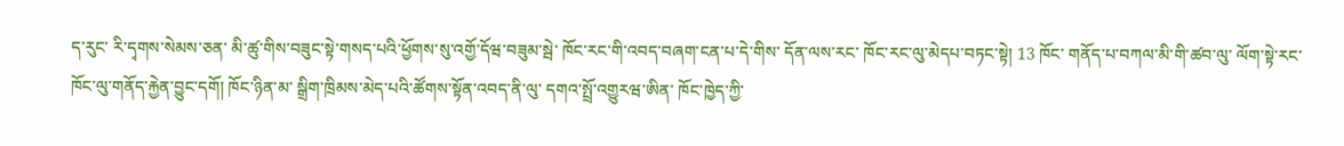ད་རུང་ རི་དྭགས་སེམས་ཅན་ མི་ཚུ་གིས་བཟུང་སྟེ་གསད་པའི་ཕྱོགས་སུ་འགྱོ་དོཝ་བཟུམ་སྦེ་ ཁོང་རང་གི་འབད་བཞག་ངན་པ་དེ་གིས་ དོན་ལས་རང་ ཁོང་རང་ལུ་མེདཔ་བཏང་སྟེ། 13 ཁོང་ གནོད་པ་བཀལ་མི་གི་ཚབ་ལུ་ ལོག་སྟེ་རང་ ཁོང་ལུ་གནོད་རྐྱེན་བྱུང་དགོ། ཁོང་ཉིན་མ་ སྒྲིག་ཁྲིམས་མེད་པའི་ཚོགས་སྟོན་འབད་ནི་ལུ་ དགའ་སྤྲོ་འགྱུརཝ་ཨིན་ ཁོང་ཁྱེད་ཀྱི་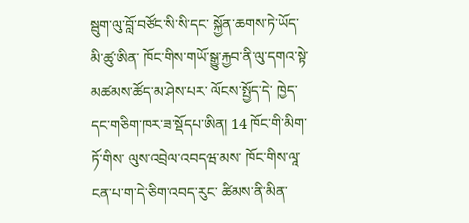སྦུག་ལུ་བློ་བཙོང་སི་སི་དང་ སྐྱོན་ཆགས་ཏེ་ཡོད་མི་ཚུ་ཨིན་ ཁོང་གིས་གཡོ་སྒྱུ་རྐྱབ་ནི་ལུ་དགའ་སྟེ་ མཚམས་ཚོད་མ་ཤེས་པར་ ལོངས་སྤྱོད་དེ་ ཁྱེད་དང་གཅིག་ཁར་ཟ་སྡོདཔ་ཨིན། 14 ཁོང་གི་མིག་ཏོ་གིས་ ལུས་འབྲེལ་འབདཝ་མས་ ཁོང་གིས་ལཱ་ངན་པ་ག་དེ་ཅིག་འབད་རུང་ ཚིམས་ནི་མིན་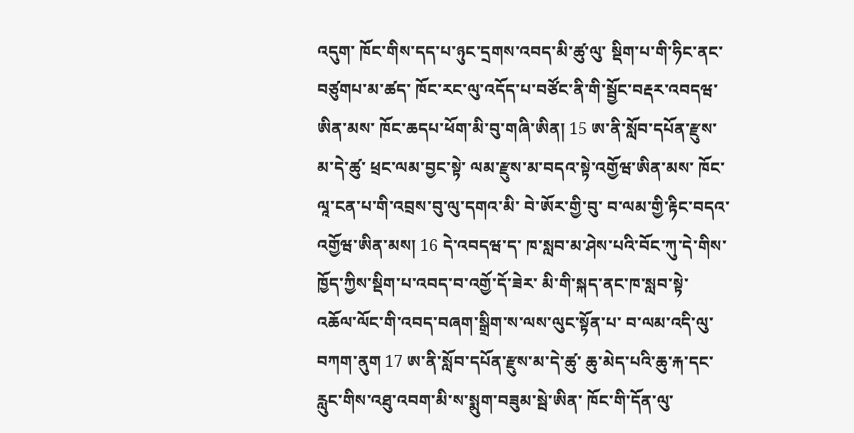འདུག་ ཁོང་གིས་དད་པ་ཉུང་དྲགས་འབད་མི་ཚུ་ལུ་ སྡིག་པ་གི་ཧིང་ནང་བཙུགཔ་མ་ཚད་ ཁོང་རང་ལུ་འདོད་པ་བཙོང་ནི་གི་སྦྱོང་བརྡར་འབདཝ་ཨིན་མས་ ཁོང་ཆདཔ་ཕོག་མི་བུ་གཞི་ཨིན། 15 ཨ་ནི་སློབ་དཔོན་རྫུས་མ་དེ་ཚུ་ ཕྲང་ལམ་བྱང་སྟེ་ ལམ་རྫུས་མ་བདའ་སྟེ་འགྱོཝ་ཨིན་མས་ ཁོང་ལཱ་ངན་པ་གི་འབྲས་བུ་ལུ་དགའ་མི་ བེ་ཨོར་གྱི་བུ་ བ་ལམ་གྱི་རྟིང་བདའ་འགྱོཝ་ཨིན་མས། 16 དེ་འབདཝ་ད་ ཁ་སླབ་མ་ཤེས་པའི་བོང་ཀུ་དེ་གིས་ ཁྱོད་ཀྱིས་སྡིག་པ་འབད་བ་འགྱོ་དོ་ཟེར་ མི་གི་སྐད་ནང་ཁ་སླབ་སྟེ་ འཆོལ་ལོང་གི་འབད་བཞག་སྒྲིག་ས་ལས་ལུང་སྟོན་པ་ བ་ལམ་འདི་ལུ་བཀག་ནུག 17 ཨ་ནི་སློབ་དཔོན་རྫུས་མ་དེ་ཚུ་ ཆུ་མེད་པའི་ཆུ་རྐ་དང་ རླུང་གིས་འཐུ་འབག་མི་ས་སྨུག་བཟུམ་སྦེ་ཨིན་ ཁོང་གི་དོན་ལུ་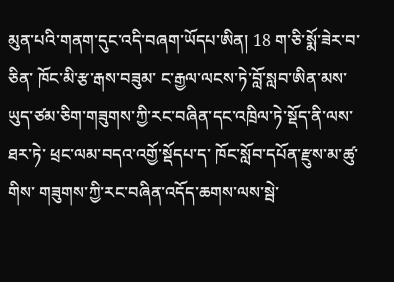མུན་པའི་གནག་དུང་འདི་བཞག་ཡོདཔ་ཨིན། 18 ག་ཅི་སྨོ་ཟེར་བ་ཅིན་ ཁོང་མི་རྩ་རྒས་བཟུམ་ ང་རྒྱལ་ལངས་ཏེ་བློ་སླབ་ཨིན་མས་ ཡུད་ཙམ་ཅིག་གཟུགས་ཀྱི་རང་བཞིན་དང་འཁྲིལ་ཏེ་སྡོད་ནི་ལས་ཐར་ཏེ་ ཕྲང་ལམ་བདའ་འགྱོ་སྡོདཔ་ད་ ཁོང་སློབ་དཔོན་རྫུས་མ་ཚུ་གིས་ གཟུགས་ཀྱི་རང་བཞིན་འདོད་ཆགས་ལས་སྦེ་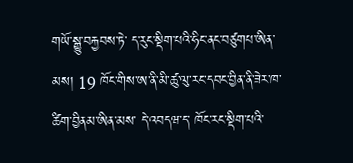གཡོ་སྒྱུ་བརྐྱབས་ཏེ་ ད་རུང་སྡིག་པའི་ཧིང་ནང་བཙུགཔ་ཨིན་མས། 19 ཁོང་གིས་ཨ་ནི་མི་ཚུ་ལུ་རང་དབང་བྱིན་ནི་ཟེར་ཁ་ཚིག་བྱིནམ་ཨིན་མས་ དེ་འབདཝ་ད་ ཁོང་རང་སྡིག་པའི་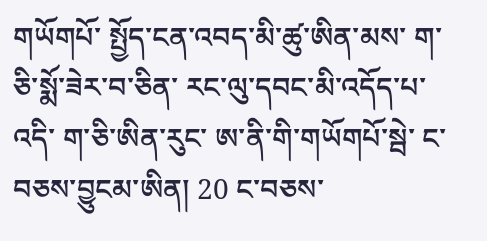གཡོགཔོ་ སྤྱོད་ངན་འབད་མི་ཚུ་ཨིན་མས་ ག་ཅི་སྨོ་ཟེར་བ་ཅིན་ རང་ལུ་དབང་མི་འདོད་པ་འདི་ ག་ཅི་ཨིན་རུང་ ཨ་ནི་གི་གཡོགཔོ་སྦེ་ ང་བཅས་བྱུངམ་ཨིན། 20 ང་བཅས་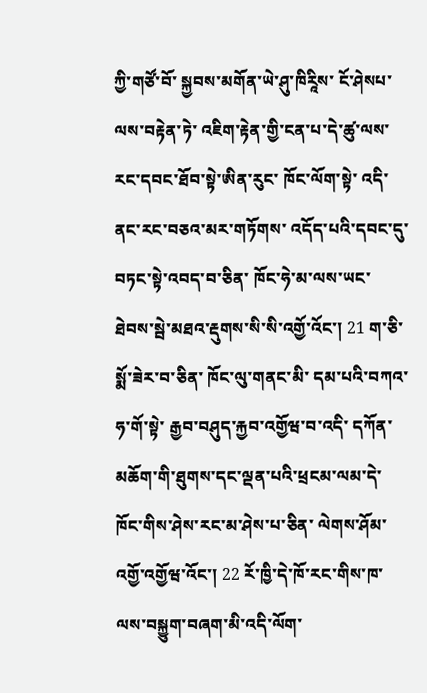ཀྱི་གཙོ་བོ་ སྐྱབས་མགོན་ཡེ་ཤུ་ཁིརཱིས་ ངོ་ཤེསཔ་ལས་བརྟེན་ཏེ་ འཇིག་རྟེན་གྱི་ངན་པ་དེ་ཚུ་ལས་རང་དབང་ཐོབ་སྟེ་ཨིན་རུང་ ཁོང་ལོག་སྟེ་ འདི་ནང་རང་བཅའ་མར་གཏོགས་ འདོད་པའི་དབང་དུ་བཏང་སྟེ་འབད་བ་ཅིན་ ཁོང་ཧེ་མ་ལས་ཡང་ཐེབས་སྦེ་མཐའ་རྡུགས་སི་སི་འགྱོ་འོང་། 21 ག་ཅི་སྨོ་ཟེར་བ་ཅིན་ ཁོང་ལུ་གནང་མི་ དམ་པའི་བཀའ་ཧ་གོ་སྟེ་ རྒྱབ་བཤུད་རྐྱབ་འགྱོཝ་བ་འདི་ དཀོན་མཆོག་གི་ཐུགས་དང་ལྡན་པའི་ཕྲངམ་ལམ་དེ་ ཁོང་གིས་ཤེས་རང་མ་ཤེས་པ་ཅིན་ ལེགས་ཤོམ་འགྱོ་འགྱོཝ་འོང་། 22 རོ་ཁྱི་དེ་ཁོ་རང་གིས་ཁ་ལས་བསྐྱུག་བཞག་མི་འདི་ལོག་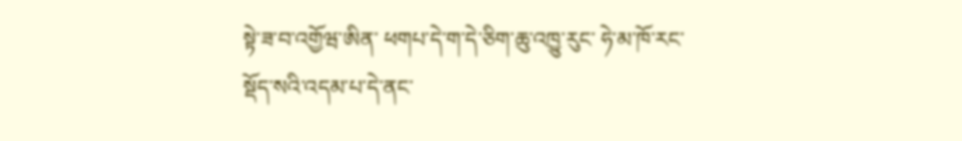སྟེ་ཟ་བ་འགྱོཝ་ཨིན་ ཕགཔ་དེ་ག་དེ་ཅིག་ཆུ་འཁྱུ་རུང་ ཧེ་མ་ཁོ་རང་སྡོད་སའི་འདམ་པ་དེ་ནང་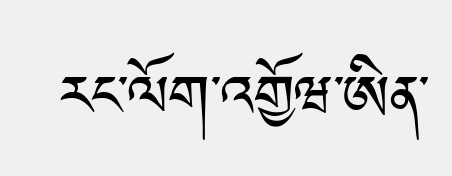རང་ལོག་འགྱོཝ་ཨིན་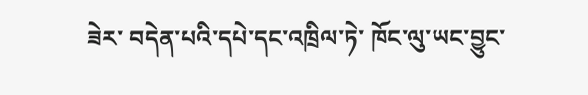ཟེར་ བདེན་པའི་དཔེ་དང་འཁྲིལ་ཏེ་ ཁོང་ལུ་ཡང་བྱུང་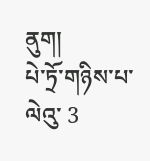ནུག།
པེ་ཏྲོ་གཉིས་པ་ལེའུ་ 3